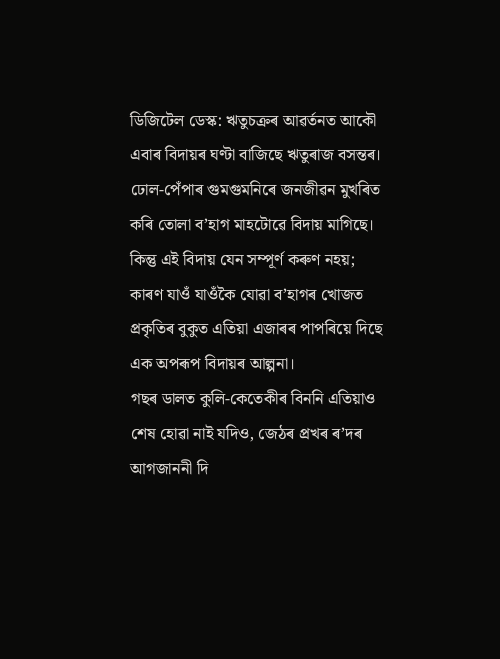ডিজিটেল ডেস্ক: ঋতুচক্ৰৰ আৱৰ্তনত আকৌ এবাৰ বিদায়ৰ ঘণ্টা বাজিছে ঋতুৰাজ বসন্তৰ। ঢোল-পেঁপাৰ গুমগুমনিৰে জনজীৱন মুখৰিত কৰি তোলা ব’হাগ মাহটোৱে বিদায় মাগিছে। কিন্তু এই বিদায় যেন সম্পূৰ্ণ কৰুণ নহয়; কাৰণ যাওঁ যাওঁকৈ যোৱা ব’হাগৰ খোজত প্ৰকৃতিৰ বুকুত এতিয়া এজাৰৰ পাপৰিয়ে দিছে এক অপৰূপ বিদায়ৰ আল্পনা।
গছৰ ডালত কুলি-কেতেকীৰ বিননি এতিয়াও শেষ হোৱা নাই যদিও, জেঠৰ প্ৰখৰ ৰ’দৰ আগজাননী দি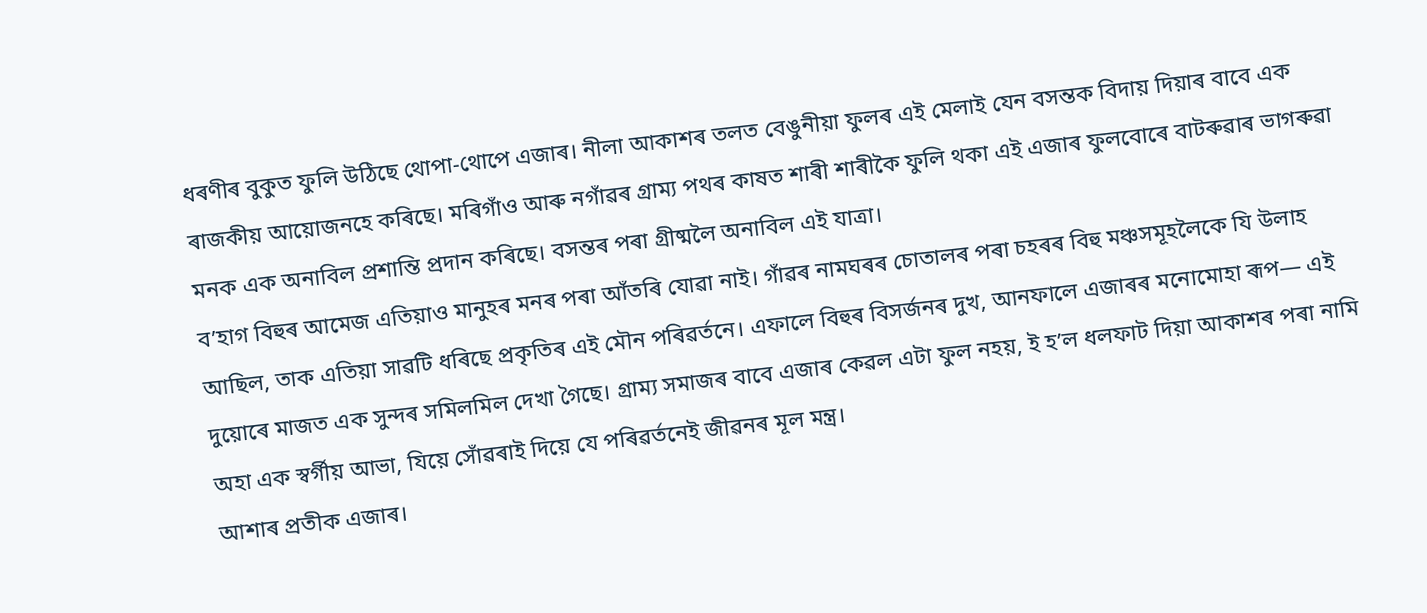ধৰণীৰ বুকুত ফুলি উঠিছে থোপা-থোপে এজাৰ। নীলা আকাশৰ তলত বেঙুনীয়া ফুলৰ এই মেলাই যেন বসন্তক বিদায় দিয়াৰ বাবে এক ৰাজকীয় আয়োজনহে কৰিছে। মৰিগাঁও আৰু নগাঁৱৰ গ্রাম্য পথৰ কাষত শাৰী শাৰীকৈ ফুলি থকা এই এজাৰ ফুলবোৰে বাটৰুৱাৰ ভাগৰুৱা মনক এক অনাবিল প্ৰশান্তি প্ৰদান কৰিছে। বসন্তৰ পৰা গ্ৰীষ্মলৈ অনাবিল এই যাত্ৰা।
ব’হাগ বিহুৰ আমেজ এতিয়াও মানুহৰ মনৰ পৰা আঁতৰি যোৱা নাই। গাঁৱৰ নামঘৰৰ চোতালৰ পৰা চহৰৰ বিহু মঞ্চসমূহলৈকে যি উলাহ আছিল, তাক এতিয়া সাৱটি ধৰিছে প্ৰকৃতিৰ এই মৌন পৰিৱৰ্তনে। এফালে বিহুৰ বিসৰ্জনৰ দুখ, আনফালে এজাৰৰ মনোমোহা ৰূপ— এই দুয়োৰে মাজত এক সুন্দৰ সমিলমিল দেখা গৈছে। গ্ৰাম্য সমাজৰ বাবে এজাৰ কেৱল এটা ফুল নহয়, ই হ’ল ধলফাট দিয়া আকাশৰ পৰা নামি অহা এক স্বৰ্গীয় আভা, যিয়ে সোঁৱৰাই দিয়ে যে পৰিৱৰ্তনেই জীৱনৰ মূল মন্ত্ৰ।
আশাৰ প্ৰতীক এজাৰ।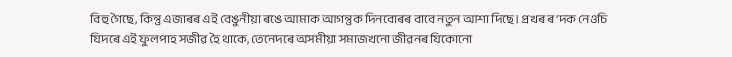বিহু গৈছে, কিন্তু এজাৰৰ এই বেঙুনীয়া ৰঙে আমাক আগন্তুক দিনবোৰৰ বাবে নতুন আশা দিছে। প্ৰখৰ ৰ’দক নেওচি যিদৰে এই ফুলপাহ সজীৱ হৈ থাকে, তেনেদৰে অসমীয়া সমাজখনো জীৱনৰ যিকোনো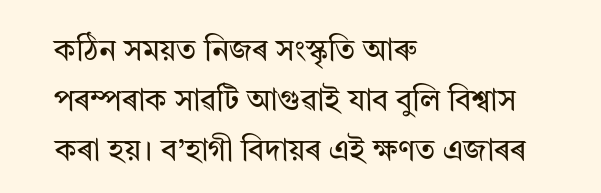কঠিন সময়ত নিজৰ সংস্কৃতি আৰু পৰম্পৰাক সাৱটি আগুৱাই যাব বুলি বিশ্বাস কৰা হয়। ব’হাগী বিদায়ৰ এই ক্ষণত এজাৰৰ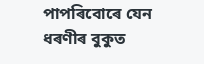পাপৰিবোৰে যেন ধৰণীৰ বুকুত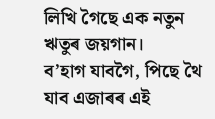লিখি গৈছে এক নতুন ঋতুৰ জয়গান।
ব’হাগ যাবগৈ, পিছে থৈ যাব এজাৰৰ এই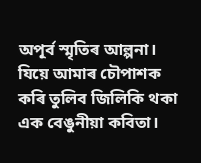অপূৰ্ব স্মৃতিৰ আল্পনা। যিয়ে আমাৰ চৌপাশক কৰি তুলিব জিলিকি থকা এক বেঙুনীয়া কবিতা।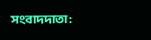সংবাদদাতা: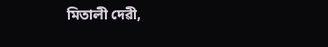মিতালী দেৱী,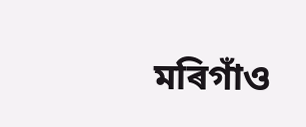মৰিগাঁও